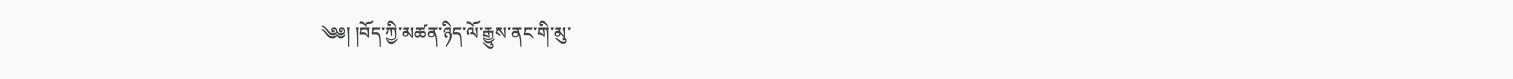༄༅། །བོད་ཀྱི་མཚན་ཉིད་ལོ་རྒྱུས་ནང་གི་མུ་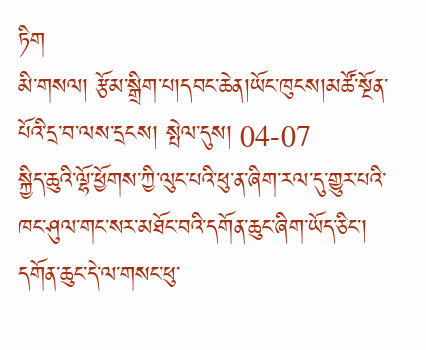ཏིག
མི་གསལ། རྩོམ་སྒྲིག་པ།དབང་ཆེན།ཡོང་ཁུངས།མཚོ་སྔོན་པོའི་དྲ་བ་ལས་དྲངས། སྤེལ་དུས། 04-07
སྐྱིད་ཆུའི་ལྷོ་ཕྱོགས་ཀྱི་ལུང་པའི་ཕུ་ན་ཞིག་རལ་དུ་གྱུར་པའི་ཁང་ཤུལ་གང་སར་མཐོང་བའི་དགོན་ཆུང་ཞིག་ཡོད་ཅིང་། དགོན་ཆུང་དེ་ལ་གསང་ཕུ་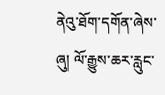ནེའུ་ཐོག་དགོན་ཞེས་ཞུ། ལོ་རྒྱུས་ཆར་རླུང་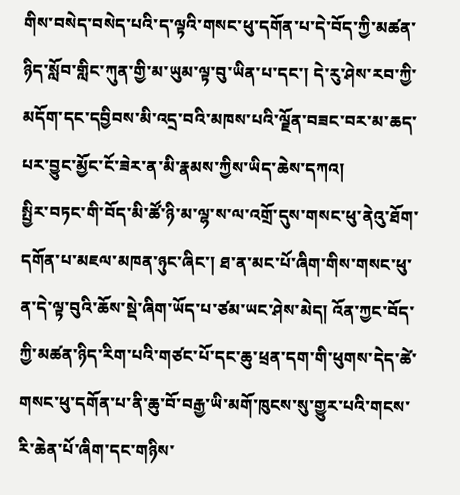གིས་བསེད་བསེད་པའི་ད་ལྟའི་གསང་ཕུ་དགོན་པ་དེ་བོད་ཀྱི་མཚན་ཉིད་སློབ་གླིང་ཀུན་གྱི་མ་ཡུམ་ལྟ་བུ་ཡིན་པ་དང་། དེ་རུ་ཤེས་རབ་ཀྱི་མདོག་དང་དབྱིབས་མི་འདྲ་བའི་མཁས་པའི་ལྗོན་བཟང་བར་མ་ཆད་པར་བྱུང་མྱོང་ངོ་ཟེར་ན་མི་རྣམས་ཀྱིས་ཡིད་ཆེས་དཀའ།
སྤྱིར་བཏང་གི་བོད་མི་ཚོ་ཉི་མ་ལྷ་ས་ལ་འགྲོ་དུས་གསང་ཕུ་ནེའུ་ཐོག་དགོན་པ་མཇལ་མཁན་ཉུང་ཞིང་། ཐ་ན་མང་པོ་ཞིག་གིས་གསང་ཕུ་ན་དེ་ལྟ་བུའི་ཆོས་སྡེ་ཞིག་ཡོད་པ་ཙམ་ཡང་ཤེས་མེད། འོན་ཀྱང་བོད་ཀྱི་མཚན་ཉིད་རིག་པའི་གཙང་པོ་དང་ཆུ་ཕྲན་དག་གི་ཕུགས་དེད་ཚེ་གསང་ཕུ་དགོན་པ་ནི་ཆུ་བོ་བརྒྱ་ཡི་མགོ་ཁུངས་སུ་གྱུར་པའི་གངས་རི་ཆེན་པོ་ཞིག་དང་གཉིས་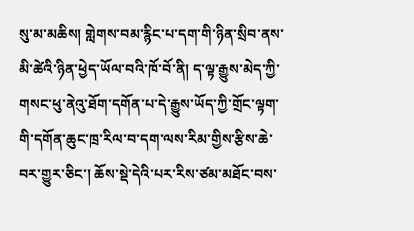སུ་མ་མཆིས། གླེགས་བམ་རྙིང་པ་དག་གི་ཉིན་སྲིབ་ནས་མི་ཚེའི་ཉིན་ཕྱེད་ཡོལ་བའི་ཁོ་བོ་ནི། ད་ལྟ་རྒྱུས་མེད་ཀྱི་གསང་ཕུ་ནེའུ་ཐོག་དགོན་པ་དེ་རྒྱུས་ཡོད་ཀྱི་གྲོང་ལྟག་གི་དགོན་ཆུང་ཁྲ་རིལ་བ་དག་ལས་རིམ་གྱིས་རྩིས་ཆེ་བར་གྱུར་ཅིང་། ཆོས་སྡེ་དེའི་པར་རིས་ཙམ་མཐོང་བས་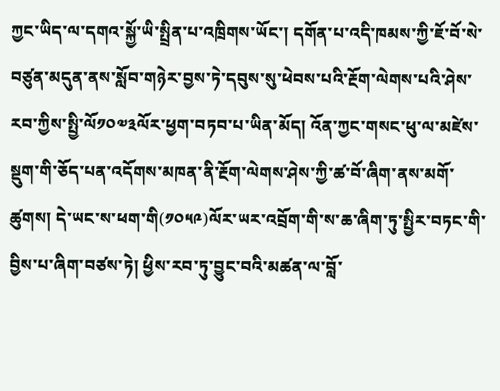ཀྱང་ཡིད་ལ་དགའ་སྐྱོ་ཡི་སྤྲིན་པ་འཁྲིགས་ཡོང་། དགོན་པ་འདི་ཁམས་ཀྱི་ཇོ་བོ་སེ་བཙུན་མདུན་ནས་སློབ་གཉེར་བྱས་ཏེ་དབུས་སུ་ཕེབས་པའི་རྔོག་ལེགས་པའི་ཤེས་རབ་ཀྱིས་སྤྱི་ལོ༡༠༧༣ལོར་ཕྱག་བཏབ་པ་ཡིན་མོད། འོན་ཀྱང་གསང་ཕུ་ལ་མཛེས་སྡུག་གི་ཅོད་པན་འདོགས་མཁན་ནི་རྔོག་ལེགས་ཤེས་ཀྱི་ཚ་བོ་ཞིག་ནས་མགོ་ཚུགས། དེ་ཡང་ས་ཕག་གི(༡༠༥༩)ལོར་ཡར་འབྲོག་གི་ས་ཆ་ཞིག་ཏུ་སྤྱིར་བཏང་གི་བྱིས་པ་ཞིག་བཙས་ཏེ། ཕྱིས་རབ་ཏུ་བྱུང་བའི་མཚན་ལ་བློ་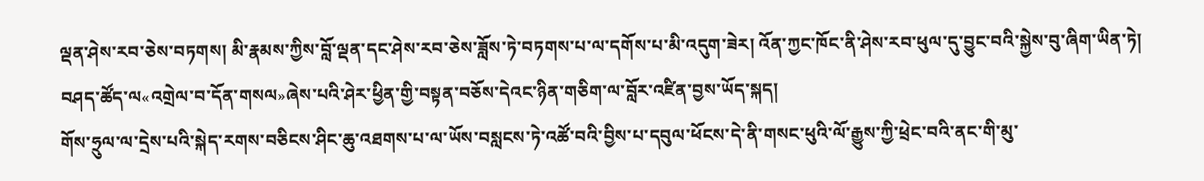ལྡན་ཤེས་རབ་ཅེས་བཏགས། མི་རྣམས་ཀྱིས་བློ་ལྡན་དང་ཤེས་རབ་ཅེས་ཟློས་ཏེ་བཏགས་པ་ལ་དགོས་པ་མི་འདུག་ཟེར། འོན་ཀྱང་ཁོང་ནི་ཤེས་རབ་ཕུལ་དུ་བྱུང་བའི་སྐྱེས་བུ་ཞིག་ཡིན་ཏེ། བཤད་ཚོད་ལ«འགྲེལ་བ་དོན་གསལ»ཞེས་པའི་ཤེར་ཕྱིན་གྱི་བསྟན་བཅོས་དེའང་ཉིན་གཅིག་ལ་བློར་འཛིན་བྱས་ཡོད་སྐད།
གོས་ཧྲུལ་ལ་དྲེས་པའི་སྐེད་རགས་བཅིངས་ཤིང་ཆུ་འཐགས་པ་ལ་ཡོས་བསླངས་ཏེ་འཚོ་བའི་བྱིས་པ་དབུལ་ཕོངས་དེ་ནི་གསང་ཕུའི་ལོ་རྒྱུས་ཀྱི་ཕྲེང་བའི་ནང་གི་མུ་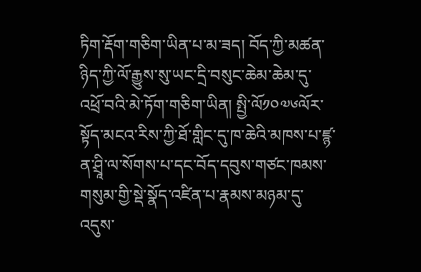ཏིག་རྡོག་གཅིག་ཡིན་པ་མ་ཟད། བོད་ཀྱི་མཚན་ཉིད་ཀྱི་ལོ་རྒྱུས་སུ་ཡང་དྲི་བསུང་ཆེམ་ཆེམ་དུ་འཕྲོ་བའི་མེ་ཏོག་གཅིག་ཡིན། སྤྱི་ལོ༡༠༧༦ལོར་སྟོད་མངའ་རིས་ཀྱི་ཐོ་གླིང་དུ་ཁ་ཆེའི་མཁས་པ་ཛྙ་ན་ཤྲཱི་ལ་སོགས་པ་དང་བོད་དབུས་གཙང་ཁམས་གསུམ་གྱི་སྡེ་སྣོད་འཛིན་པ་རྣམས་མཉམ་དུ་འདུས་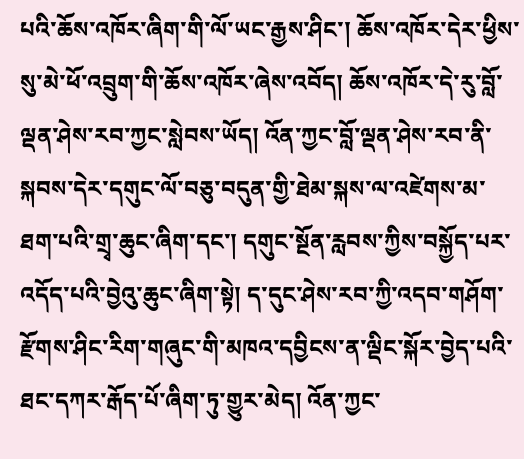པའི་ཆོས་འཁོར་ཞིག་གི་ལོ་ཡང་རྒྱས་ཤིང་། ཆོས་འཁོར་དེར་ཕྱིས་སུ་མེ་ཕོ་འབྲུག་གི་ཆོས་འཁོར་ཞེས་འབོད། ཆོས་འཁོར་དེ་རུ་བློ་ལྡན་ཤེས་རབ་ཀྱང་སླེབས་ཡོད། འོན་ཀྱང་བློ་ལྡན་ཤེས་རབ་ནི་སྐབས་དེར་དགུང་ལོ་བཅུ་བདུན་གྱི་ཐེམ་སྐས་ལ་འཛེགས་མ་ཐག་པའི་གྲྭ་ཆུང་ཞིག་དང་། དགུང་སྔོན་རླབས་ཀྱིས་བསྐྱོད་པར་འདོད་པའི་བྱེའུ་ཆུང་ཞིག་སྟེ། ད་དུང་ཤེས་རབ་ཀྱི་འདབ་གཤོག་རྫོགས་ཤིང་རིག་གཞུང་གི་མཁའ་དབྱིངས་ན་ལྡིང་སྐོར་བྱེད་པའི་ཐང་དཀར་རྒོད་པོ་ཞིག་ཏུ་གྱུར་མེད། འོན་ཀྱང་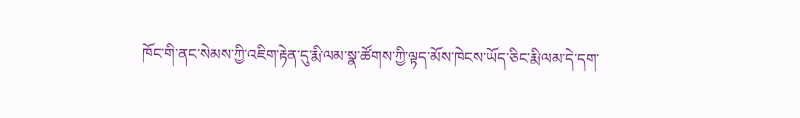ཁོང་གི་ནང་སེམས་ཀྱི་འཇིག་རྟེན་དུ་རྨི་ལམ་སྣ་ཚོགས་ཀྱི་ལྟད་མོས་ཁེངས་ཡོད་ཅིང་རྨི་ལམ་དེ་དག་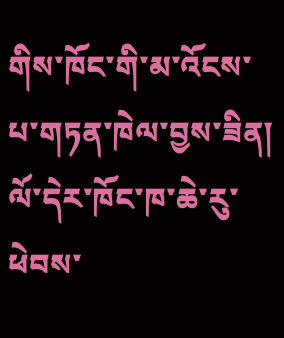གིས་ཁོང་གི་མ་འོངས་པ་གཏན་ཁེལ་བྱས་ཟིན།
ལོ་དེར་ཁོང་ཁ་ཆེ་རུ་ཕེབས་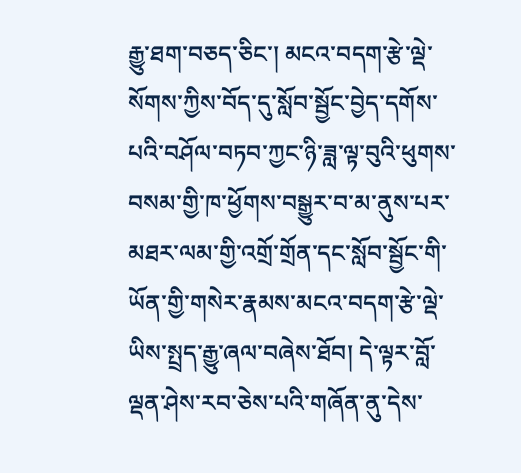རྒྱུ་ཐག་བཅད་ཅིང་། མངའ་བདག་རྩེ་ལྡེ་སོགས་ཀྱིས་བོད་དུ་སློབ་སྦྱོང་བྱེད་དགོས་པའི་བཤོལ་བཏབ་ཀྱང་ཉི་ཟླ་ལྟ་བུའི་ཕུགས་བསམ་གྱི་ཁ་ཕྱོགས་བསྒྱུར་བ་མ་ནུས་པར་མཐར་ལམ་གྱི་འགྲོ་གྲོན་དང་སློབ་སྦྱོང་གི་ཡོན་གྱི་གསེར་རྣམས་མངའ་བདག་རྩེ་ལྡེ་ཡིས་སྤྲད་རྒྱུ་ཞལ་བཞེས་ཐོབ། དེ་ལྟར་བློ་ལྡན་ཤེས་རབ་ཅེས་པའི་གཞོན་ནུ་དེས་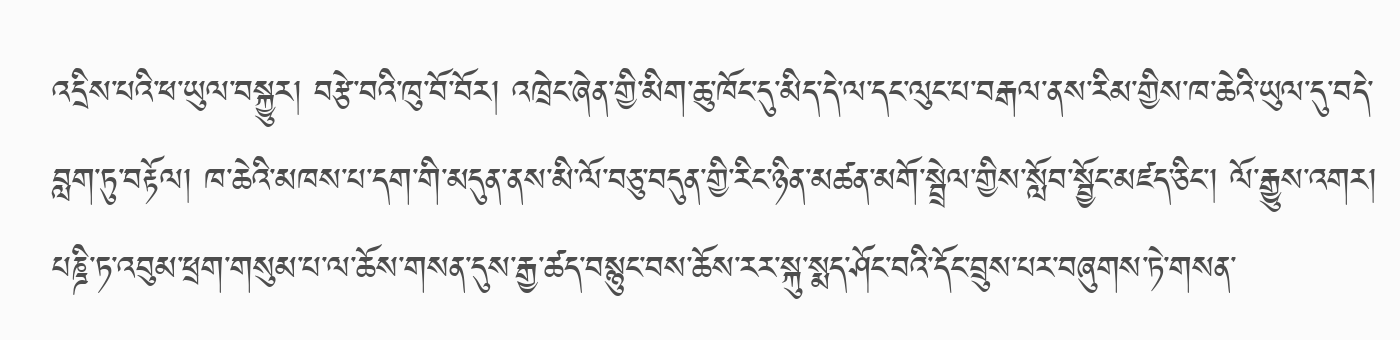འདྲིས་པའི་ཕ་ཡུལ་བསྐྱུར། བརྩེ་བའི་ཁུ་བོ་བོར། འཁྲེང་ཞེན་གྱི་མིག་ཆུ་ཁོང་དུ་མིད་དེ་ལ་དང་ལུང་པ་བརྒལ་ནས་རིམ་གྱིས་ཁ་ཆེའི་ཡུལ་དུ་བདེ་བླག་ཏུ་བརྟོལ། ཁ་ཆེའི་མཁས་པ་དག་གི་མདུན་ནས་མི་ལོ་བཅུ་བདུན་གྱི་རིང་ཉིན་མཚན་མགོ་སྦྲེལ་གྱིས་སློབ་སྦྱོང་མཛད་ཅིང་། ལོ་རྒྱུས་འགར།  པཎྜི་ཏ་འབུམ་ཕྲག་གསུམ་པ་ལ་ཆོས་གསན་དུས་རྒྱ་ཚད་བསྙུང་བས་ཆོས་རར་སྐུ་སྨད་ཤོང་བའི་དོང་བྲུས་པར་བཞུགས་ཏེ་གསན་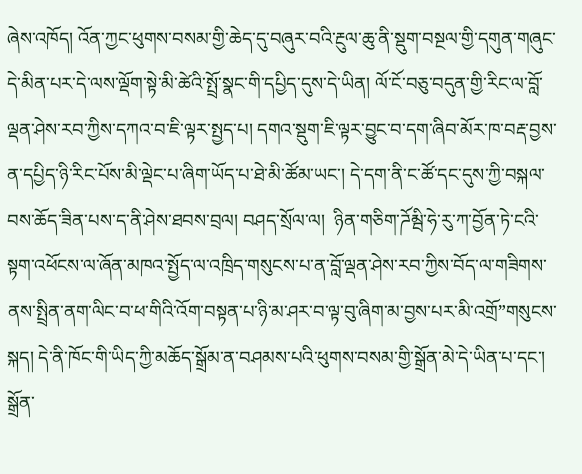ཞེས་འཁོད། འོན་ཀྱང་ཕུགས་བསམ་གྱི་ཆེད་དུ་བཞུར་བའི་རྔུལ་ཆུ་ནི་སྡུག་བསྔལ་གྱི་དགུན་གཞུང་དེ་མིན་པར་དེ་ལས་ལྡོག་སྟེ་མི་ཚེའི་སྤྲོ་སྣང་གི་དཔྱིད་དུས་དེ་ཡིན། ལོ་ངོ་བཅུ་བདུན་གྱི་རིང་ལ་བློ་ལྡན་ཤེས་རབ་ཀྱིས་དཀའ་བ་ཇི་ལྟར་སྤྱད་པ། དགའ་སྡུག་ཇི་ལྟར་བྱུང་བ་དག་ཞིབ་མོར་ཁ་བརྡ་བྱས་ན་དཔྱིད་ཉི་རིང་པོས་མི་ལྡེང་པ་ཞིག་ཡོད་པ་ཐེ་མི་ཚོམ་ཡང་། དེ་དག་ནི་ང་ཚོ་དང་དུས་ཀྱི་བསྐལ་བས་ཆོད་ཟིན་པས་ད་ནི་ཤེས་ཐབས་བྲལ། བཤད་སྲོལ་ལ།  ཉིན་གཅིག་ཌོམྦི་ཧེ་རུ་ཀ་བྱོན་ཏེ་ངའི་སྟག་འཕོངས་ལ་ཞོན་མཁའ་སྤྱོད་ལ་འཁྲིད་གསུངས་པ་ན་བློ་ལྡན་ཤེས་རབ་ཀྱིས་བོད་ལ་གཟིགས་ནས་སྤྲིན་ནག་ལིང་བ་ཕ་གིའི་འོག་བསྟན་པ་ཉི་མ་ཤར་བ་ལྟ་བུ་ཞིག་མ་བྱས་པར་མི་འགྲོ”གསུངས་སྐད། དེ་ནི་ཁོང་གི་ཡིད་ཀྱི་མཆོད་སྒྲོམ་ན་བཤམས་པའི་ཕུགས་བསམ་གྱི་སྒྲོན་མེ་དེ་ཡིན་པ་དང་། སྒྲོན་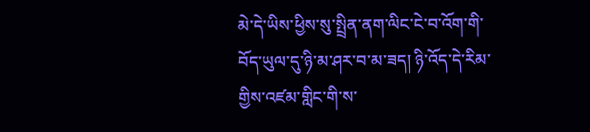མེ་དེ་ཡིས་ཕྱིས་སུ་སྤྲིན་ནག་ལིང་ངེ་བ་འོག་གི་བོད་ཡུལ་དུ་ཉི་མ་ཤར་བ་མ་ཟད། ཉི་འོད་དེ་རིམ་གྱིས་འཛམ་གླིང་གི་ས་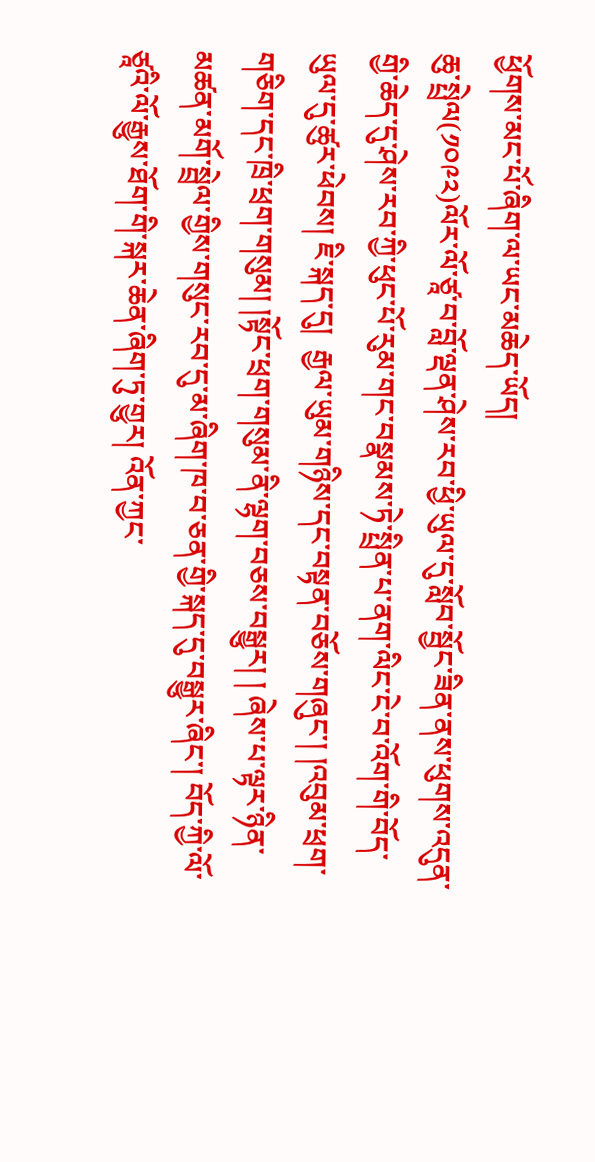ཕྱོགས་མང་པོ་ཞིག་ལ་ཡང་མཆེད་ཡོད།
ཆུ་སྤྲེལ(༡༠༩༢)ལོར་ལོ་ཙཱ་བ་བློ་ལྡན་ཤེས་རབ་ཕྱི་ཡུལ་དུ་སློབ་སྦྱོང་ཟིན་ནས་ཕུགས་འདུན་གྱི་ཆེད་དུ་ཤེས་རབ་ཀྱི་ཕུང་པོ་རུམ་གང་བསྣམས་ཏེ་སྤྲིན་པ་ནག་ལིང་ངེ་བ་འོག་གི་བོད་ཡུལ་དུ་ཚུར་ཕེབས། ཇི་སྐད་དུ།  རྒྱལ་ཡུམ་གཉིས་དང་བསྟན་བཅོས་གཞུང་། །འབུམ་ཕྲག་གཅིག་དང་ཁྲི་ཕྲག་གསུམ། །སྟོང་ཕྲག་གསུམ་ནི་ལྷག་བཅས་བསྒྱུར། ། ཞེས་པ་ལྟར་ཉིན་མཚན་མགོ་སྦྲེལ་གྱིས་གསུང་རབ་དུ་མ་ཞིག་ཁ་བ་ཅན་གྱི་སྐད་དུ་བསྒྱུར་ཞིང་། བོད་ཀྱི་ལོ་ཙཱའི་ལོ་རྒྱུས་ཐོག་གི་སྐར་ཆེན་ཞིག་ཏུ་གྱུར། འོན་ཀྱང་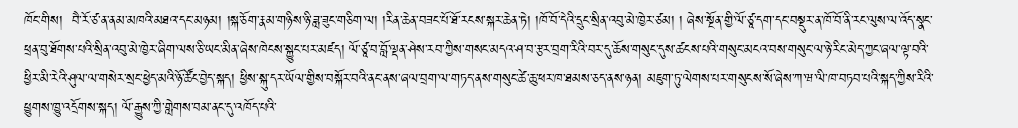ཁོང་གིས།  བཻ་རོ་ཙ་ན་ནམ་མཁའི་མཐའ་དང་མཉམ། །སྐ་ཅོག་རྣམ་གཉིས་ཉི་ཟླ་ཟུང་གཅིག་ལ། །རིན་ཆེན་བཟང་པོ་ཐོ་རངས་སྐར་ཆེན་ཏེ། །ཁོ་བོ་དེའི་དྲུང་སྲིན་འབུ་མེ་ཁྱེར་ཙམ། ། ཞེས་སྔོན་གྱི་ལོ་ཙཱ་དག་དང་བསྡུར་ན་ཁོ་བོ་ནི་རང་ལུས་ལ་འོད་སྣང་ཕྲན་བུ་ཐོགས་པའི་སྲིན་འབུ་མེ་ཁྱེར་ཞིག་ལས་ཅི་ཡང་མིན་ཞེས་ཁེངས་སྐྱུང་པར་མཛད། ལོ་ཙཱ་བ་བློ་ལྡན་ཤེས་རབ་ཀྱིས་གསང་མདའ་ཤ་བ་རྩར་བྲག་རིའི་བར་དུ་ཆོས་གསུང་དུས་ཚངས་པའི་གསུང་མངའ་བས་གསུང་ལ་ཉེ་རིང་མེད་ཀྱང་ཞལ་ལྟ་བའི་ཕྱིར་མི་རེའི་ཤུལ་ལ་གསེར་སྲང་ཕྱེད་མའི་ཉོ་ཚོང་བྱེད་སྐད། ཕྱིས་སྐུ་དར་ཡོལ་གྱིས་བསྐོར་བའི་ནང་ནས་ཞལ་བྲག་ལ་གཏད་ནས་གསུང་ཚེ་ཆུ་ཕར་ཁ་ཐམས་ཅད་ནས་ཉན། མཇུག་ཏུ་ལེགས་པར་གསུངས་སོ་ཞེས་ཀ་ཝ་ལི་ཁ་བཏབ་པའི་སྐད་ཀྱིས་རིའི་ཕྱུགས་ཁྱུ་འདྲོགས་སྐད། ལོ་རྒྱུས་ཀྱི་གླེགས་བམ་ནང་དུ་འཁོད་པའི་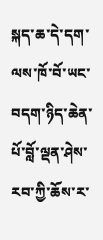སྐད་ཆ་དེ་དག་ལས་ཁོ་བོ་ཡང་བདག་ཉིད་ཆེན་པོ་བློ་ལྡན་ཤེས་རབ་ཀྱི་ཆོས་ར་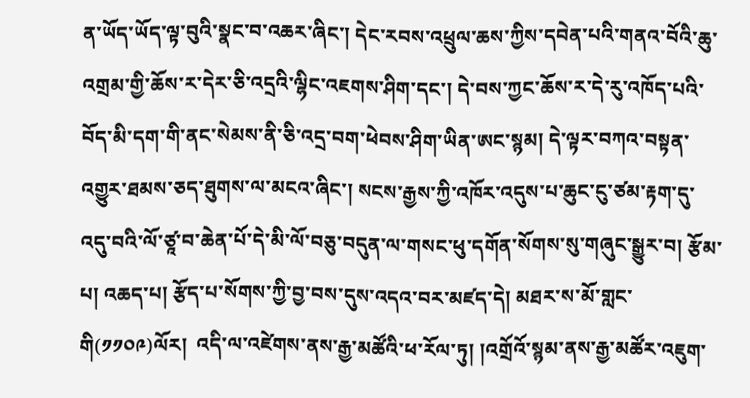ན་ཡོད་ཡོད་ལྟ་བུའི་སྣང་བ་འཆར་ཞིང་། དེང་རབས་འཕྲུལ་ཆས་ཀྱིས་དབེན་པའི་གནའ་བོའི་ཆུ་འགྲམ་གྱི་ཆོས་ར་དེར་ཅི་འདྲའི་ལྷིང་འཇགས་ཤིག་དང་། དེ་བས་ཀྱང་ཆོས་ར་དེ་རུ་འཁོད་པའི་བོད་མི་དག་གི་ནང་སེམས་ནི་ཅི་འདྲ་བག་ཕེབས་ཤིག་ཡིན་ཨང་སྙམ། དེ་ལྟར་བཀའ་བསྟན་འགྱུར་ཐམས་ཅད་ཐུགས་ལ་མངའ་ཞིང་། སངས་རྒྱས་ཀྱི་འཁོར་འདུས་པ་ཆུང་ངུ་ཙམ་རྟག་དུ་འདུ་བའི་ལོ་ཙཱ་བ་ཆེན་པོ་དེ་མི་ལོ་བཅུ་བདུན་ལ་གསང་ཕུ་དགོན་སོགས་སུ་གཞུང་སྒྱུར་བ། རྩོམ་པ། འཆད་པ། རྩོད་པ་སོགས་ཀྱི་བྱ་བས་དུས་འདའ་བར་མཛད་དེ། མཐར་ས་མོ་གླང་གི(༡༡༠༩)ལོར།  འདི་ལ་འཛེགས་ནས་རྒྱ་མཚོའི་ཕ་རོལ་ཏུ། །འགྲོའོ་སྙམ་ནས་རྒྱ་མཚོར་འཇུག་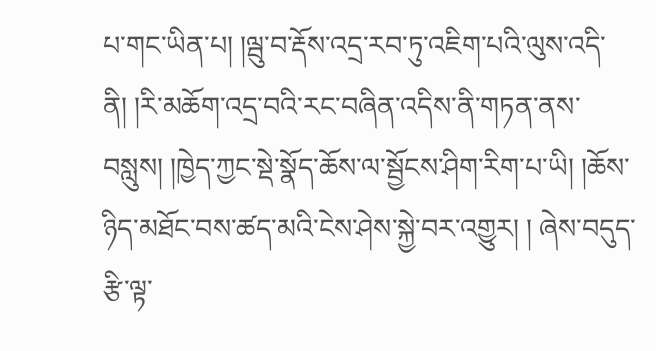པ་གང་ཡིན་པ། །ལྦུ་བ་རྡོས་འདྲ་རབ་ཏུ་འཇིག་པའི་ལུས་འདི་ནི། །རི་མཆོག་འདྲ་བའི་རང་བཞིན་འདིས་ནི་གཏན་ནས་བསླུས། །ཁྱེད་ཀྱང་སྡེ་སྣོད་ཆོས་ལ་སྦྱོངས་ཤིག་རིག་པ་ཡི། །ཆོས་ཉིད་མཐོང་བས་ཚད་མའི་ངེས་ཤེས་སྐྱེ་བར་འགྱུར། ། ཞེས་བདུད་རྩི་ལྟ་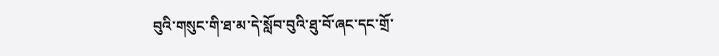བུའི་གསུང་གི་ཐ་མ་དེ་སློབ་བུའི་ཐུ་བོ་ཞང་དང་གྲོ་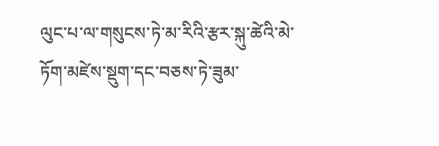ལུང་པ་ལ་གསུངས་ཏེ་མ་རིའི་རྩར་སྐུ་ཚེའི་མེ་ཏོག་མཛེས་སྡུག་དང་བཅས་ཏེ་ཟུམ་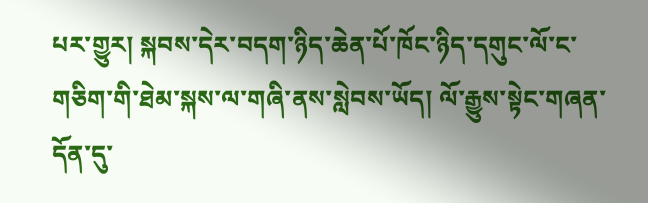པར་གྱུར། སྐབས་དེར་བདག་ཉིད་ཆེན་པོ་ཁོང་ཉིད་དགུང་ལོ་ང་གཅིག་གི་ཐེམ་སྐས་ལ་གཞི་ནས་སླེབས་ཡོད། ལོ་རྒྱུས་སྟེང་གཞན་དོན་དུ་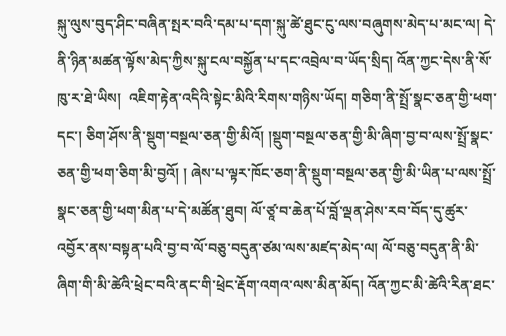སྐུ་ལུས་བུད་ཤིང་བཞིན་སྤར་བའི་དམ་པ་དག་སྐུ་ཚེ་ཐུང་ངུ་ལས་བཞུགས་མེད་པ་མང་ལ། དེ་ནི་ཉིན་མཚན་ལྟོས་མེད་ཀྱིས་སྐུ་ངལ་བསྐྱོན་པ་དང་འབྲེལ་བ་ཡོད་སྲིད། འོན་ཀྱང་དེས་ནི་སོ་ཁུ་ར་ཐེ་ཡིས།  འཇིག་རྟེན་འདིའི་སྟེང་མིའི་རིགས་གཉིས་ཡོད། གཅིག་ནི་སྤྲོ་སྣང་ཅན་གྱི་ཕག་དང་། ཅིག་ཤོས་ནི་སྡུག་བསྔལ་ཅན་གྱི་མིའོ། །སྡུག་བསྔལ་ཅན་གྱི་མི་ཞིག་བྱ་བ་ལས་སྤྲོ་སྣང་ཅན་གྱི་ཕག་ཅིག་མི་བྱའོ། ། ཞེས་པ་ལྟར་ཁོང་ཅག་ནི་སྡུག་བསྔལ་ཅན་གྱི་མི་ཡིན་པ་ལས་སྤྲོ་སྣང་ཅན་གྱི་ཕག་མིན་པ་དེ་མཚོན་ཐུབ། ལོ་ཙཱ་བ་ཆེན་པོ་བློ་ལྡན་ཤེས་རབ་བོད་དུ་ཚུར་འབྱོར་ནས་བསྟན་པའི་བྱ་བ་ལོ་བཅུ་བདུན་ཙམ་ལས་མཛད་མེད་ལ། ལོ་བཅུ་བདུན་ནི་མི་ཞིག་གི་མི་ཚེའི་ཕྲེང་བའི་ནང་གི་ཕྲེང་རྡོག་འགའ་ལས་མིན་མོད། འོན་ཀྱང་མི་ཚེའི་རིན་ཐང་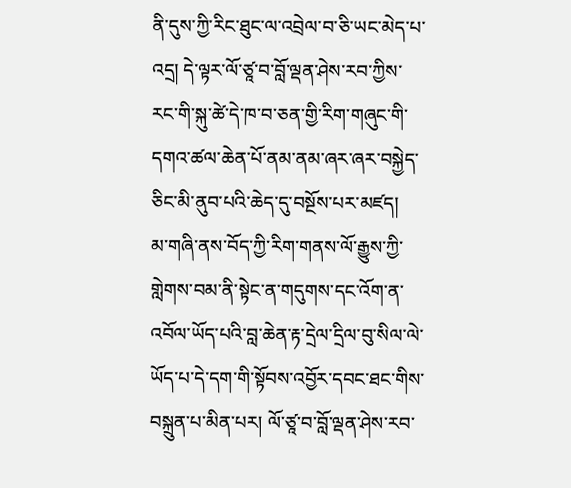ནི་དུས་ཀྱི་རིང་ཐུང་ལ་འབྲེལ་བ་ཅི་ཡང་མེད་པ་འདྲ། དེ་ལྟར་ལོ་ཙཱ་བ་བློ་ལྡན་ཤེས་རབ་ཀྱིས་རང་གི་སྐུ་ཚེ་དེ་ཁ་བ་ཅན་གྱི་རིག་གཞུང་གི་དགའ་ཚལ་ཆེན་པོ་ནམ་ནམ་ཞར་ཞར་བསྐྱེད་ཅིང་མི་ནུབ་པའི་ཆེད་དུ་བསྔོས་པར་མཛད།
མ་གཞི་ནས་བོད་ཀྱི་རིག་གནས་ལོ་རྒྱུས་ཀྱི་གླེགས་བམ་ནི་སྟེང་ན་གདུགས་དང་འོག་ན་འབོལ་ཡོད་པའི་བླ་ཆེན་རྟ་དྲེལ་དྲིལ་བུ་སིལ་ལེ་ཡོད་པ་དེ་དག་གི་སྟོབས་འབྱོར་དབང་ཐང་གིས་བསྐྲུན་པ་མིན་པར། ལོ་ཙཱ་བ་བློ་ལྡན་ཤེས་རབ་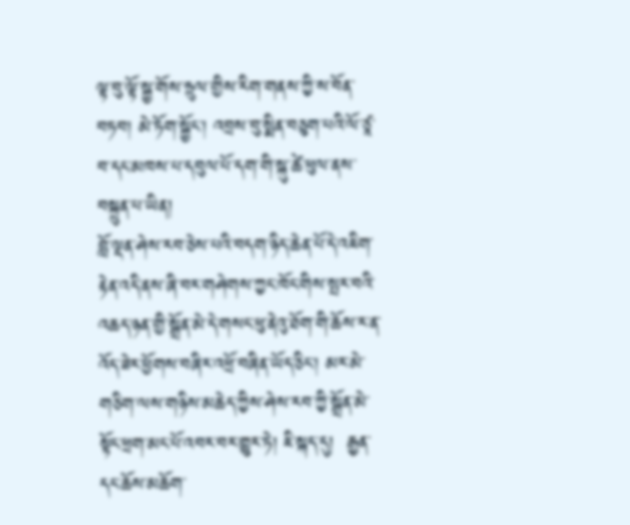ལྟ་བུ་ལྟོ་སྐྱ་གོས་ཧྲུལ་གྱིས་རིག་གནས་ཀྱི་ས་བོན་བཏབ། མེ་ཏོག་སྐྱོང་། འབྲས་བུ་སྨིན་བཅུག་པའི་ལོ་ཙཱ་བ་དང་མཁས་པ་དབུལ་པོ་དག་གི་སྐུ་ཚེ་ཕུལ་ནས་བསྐྲུན་པ་ཡིན།
བློ་ལྡན་ཤེས་རབ་ཅེས་པའི་བདག་ཉིད་ཆེན་པོ་དེ་འཇིག་རྟེན་འདི་ནས་ཞི་བར་གཤེགས་ཀྱང་ཁོང་གིས་སྤར་བའི་འཆད་ཉན་གྱི་སྒྲོན་མེ་དེ་གསང་ཕུ་ནེའུ་ཐོག་གི་ཆོས་ར་ན་འོད་ཟེར་ཕྱོགས་བཞིར་འཕྲོ་བཞིན་ཡོད་ཅིང་། མར་མེ་གཅིག་ལས་གཉིས་མཆེད་ཀྱིས་ཤེས་རབ་ཀྱི་སྒྲོན་མེ་སྟོང་ཕྲག་མང་པོ་འབར་བར་གྱུར་ཏེ། ཇི་སྐད་དུ།  རྒྱན་དང་ཆོས་མཆོག་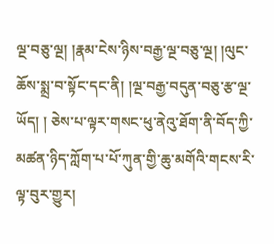ལྔ་བཅུ་ལྔ། །རྣམ་ངེས་ཉིས་བརྒྱ་ལྔ་བཅུ་ལྔ། །ལུང་ཆོས་སྨྲ་བ་སྟོང་དང་ནི། །ལྔ་བརྒྱ་བདུན་བཅུ་རྩ་ལྔ་ཡོད། ། ཅེས་པ་ལྟར་གསང་ཕུ་ནེའུ་ཐོག་ནི་བོད་ཀྱི་མཚན་ཉིད་ཀློག་པ་པོ་ཀུན་གྱི་ཆུ་མགོའི་གངས་རི་ལྟ་བུར་གྱུར།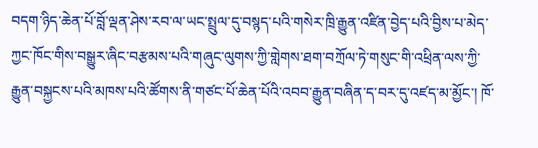བདག་ཉིད་ཆེན་པོ་བློ་ལྡན་ཤེས་རབ་ལ་ཡང་སྤྲུལ་དུ་བསྙད་པའི་གསེར་ཁྲི་རྒྱུན་འཛིན་བྱེད་པའི་བྱིས་པ་མེད་ཀྱང་ཁོང་གིས་བསྒྱུར་ཞིང་བརྩམས་པའི་གཞུང་ལུགས་ཀྱི་གླེགས་ཐག་བཀྲོལ་ཏེ་གསུང་གི་འཕྲིན་ལས་ཀྱི་རྒྱུན་བསྐྱངས་པའི་མཁས་པའི་ཚོགས་ནི་གཙང་པོ་ཆེན་པོའི་འབབ་རྒྱུན་བཞིན་ད་བར་དུ་འཛད་མ་མྱོང་། ཁོ་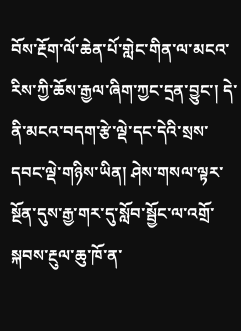བོས་རྔོག་ལོ་ཆེན་པོ་གླེང་གིན་ལ་མངའ་རིས་ཀྱི་ཆོས་རྒྱལ་ཞིག་ཀྱང་དྲན་བྱུང་། དེ་ནི་མངའ་བདག་རྩེ་ལྡེ་དང་དེའི་སྲས་དབང་ལྡེ་གཉིས་ཡིན། ཤེས་གསལ་ལྟར་སྔོན་དུས་རྒྱ་གར་དུ་སློབ་སྦྱོང་ལ་འགྲོ་སྐབས་རྔུལ་ཆུ་ཁོ་ན་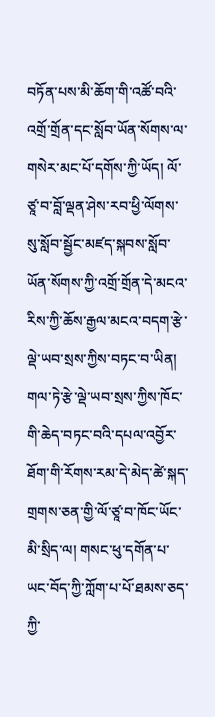བཏོན་པས་མི་ཆོག་གི་འཚོ་བའི་འགྲོ་གྲོན་དང་སློབ་ཡོན་སོགས་ལ་གསེར་མང་པོ་དགོས་ཀྱི་ཡོད། ལོ་ཙཱ་བ་བློ་ལྡན་ཤེས་རབ་ཕྱི་ལོགས་སུ་སློབ་སྦྱོང་མཛད་སྐབས་སློབ་ཡོན་སོགས་ཀྱི་འགྲོ་གྲོན་དེ་མངའ་རིས་ཀྱི་ཆོས་རྒྱལ་མངའ་བདག་རྩེ་ལྡེ་ཡབ་སྲས་ཀྱིས་བཏང་བ་ཡིན། གལ་ཏེ་རྩེ་ལྡེ་ཡབ་སྲས་ཀྱིས་ཁོང་གི་ཆེད་བཏང་བའི་དཔལ་འབྱོར་ཐོག་གི་རོགས་རམ་དེ་མེད་ཚེ་སྐད་གྲགས་ཅན་གྱི་ལོ་ཙཱ་བ་ཁོང་ཡོང་མི་སྲིད་ལ། གསང་ཕུ་དགོན་པ་ཡང་བོད་ཀྱི་ཀློག་པ་པོ་ཐམས་ཅད་ཀྱི་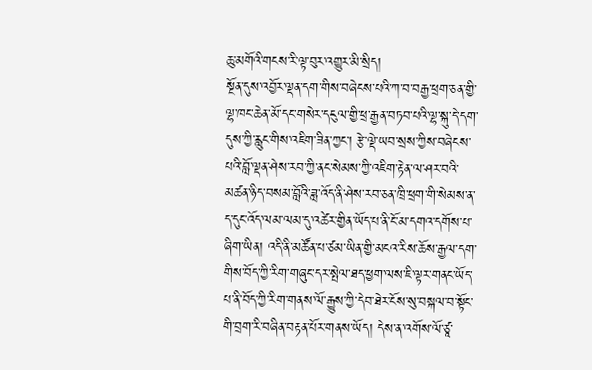ཆུ་མགོའི་གངས་རི་ལྟ་བུར་འགྱུར་མི་སྲིད།
སྔོན་དུས་འབྱོར་ལྡན་དག་གིས་བཞེངས་པའི་ཀ་བ་བརྒྱ་ཕྲག་ཅན་གྱི་ལྷ་ཁང་ཆེན་མོ་དང་གསེར་དངུལ་གྱི་ཕྲ་རྒྱན་བཏབ་པའི་ལྷ་སྐུ་དེ་དག་དུས་ཀྱི་རླུང་གིས་འཇིག་ཟིན་ཀྱང་། རྩེ་ལྡེ་ཡབ་སྲས་ཀྱིས་བཞེངས་པའི་བློ་ལྡན་ཤེས་རབ་ཀྱི་ནང་སེམས་ཀྱི་འཇིག་རྟེན་ལ་ཤར་བའི་མཚན་ཉིད་བསམ་བློའི་ཟླ་འོད་ནི་ཤེས་རབ་ཅན་ཁྲི་ཕྲག་གི་སེམས་ན་ད་དུང་འོད་ལམ་ལམ་དུ་འཚེར་གྱིན་ཡོད་པ་ནི་ངོ་མ་དགའ་དགོས་པ་ཞིག་ཡིན། འདི་ནི་མཚོན་པ་ཙམ་ཡིན་གྱི་མངའ་རིས་ཆོས་རྒྱལ་དག་གིས་བོད་ཀྱི་རིག་གཞུང་དར་སྤེལ་ཐད་ཕྱག་ལས་ཇི་ལྟར་གནང་ཡོད་པ་ནི་བོད་ཀྱི་རིག་གནས་ལོ་རྒྱུས་ཀྱི་དེབ་ཐེར་ངོས་སུ་བསྐལ་བ་སྟོང་གི་བྲག་རི་བཞིན་བརྟན་པོར་གནས་ཡོད། དེས་ན་འགོས་ལོ་ཙཱ་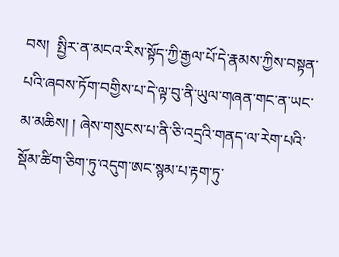བས།  སྤྱིར་ན་མངའ་རིས་སྟོད་ཀྱི་རྒྱལ་པོ་དེ་རྣམས་ཀྱིས་བསྟན་པའི་ཞབས་ཏོག་བགྱིས་པ་དེ་ལྟ་བུ་ནི་ཡུལ་གཞན་གང་ན་ཡང་མ་མཆིས། ། ཞེས་གསུངས་པ་ནི་ཅི་འདྲའི་གནད་ལ་རེག་པའི་སྡོམ་ཚིག་ཅིག་ཏུ་འདུག་ཨང་སྙམ་པ་རྟག་ཏུ་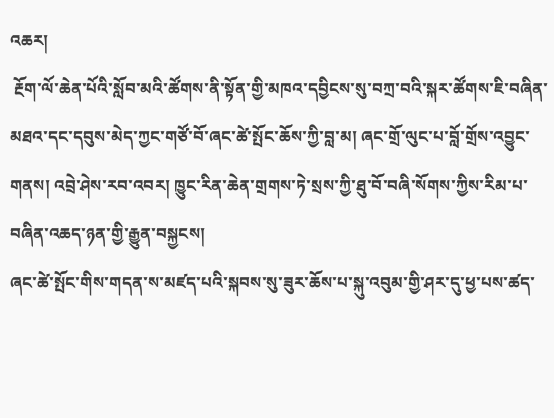འཆར།
 རྔོག་ལོ་ཆེན་པོའི་སློབ་མའི་ཚོགས་ནི་སྟོན་གྱི་མཁའ་དབྱིངས་སུ་བཀྲ་བའི་སྐར་ཚོགས་ཇི་བཞིན་མཐའ་དང་དབུས་མེད་ཀྱང་གཙོ་བོ་ཞང་ཚེ་སྤོང་ཆོས་ཀྱི་བླ་མ། ཞང་གྲོ་ལུང་པ་བློ་གྲོས་འབྱུང་གནས། འབྲེ་ཤེས་རབ་འབར། ཁྱུང་རིན་ཆེན་གྲགས་ཏེ་སྲས་ཀྱི་ཐུ་བོ་བཞི་སོགས་ཀྱིས་རིམ་པ་བཞིན་འཆད་ཉན་གྱི་རྒྱུན་བསྐྱངས།
ཞང་ཚེ་སྤོང་གིས་གདན་ས་མཛད་པའི་སྐབས་སུ་ཟུར་ཆོས་པ་སྐུ་འབུམ་གྱི་ཤར་དུ་ཕྱ་པས་ཚད་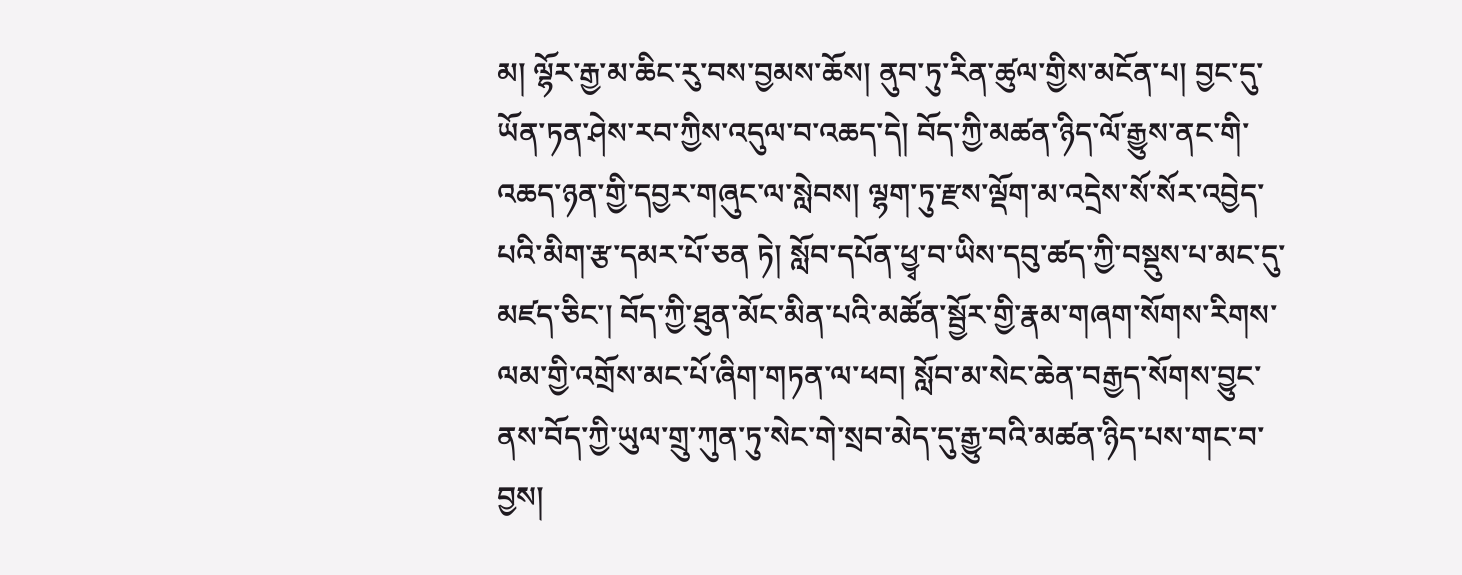མ། ལྷོར་རྒྱ་མ་ཆིང་རུ་བས་བྱམས་ཆོས། ནུབ་ཏུ་རིན་ཚུལ་གྱིས་མངོན་པ། བྱང་དུ་ཡོན་ཏན་ཤེས་རབ་ཀྱིས་འདུལ་བ་འཆད་དེ། བོད་ཀྱི་མཚན་ཉིད་ལོ་རྒྱུས་ནང་གི་འཆད་ཉན་གྱི་དབྱར་གཞུང་ལ་སླེབས། ལྷག་ཏུ་རྫས་ལྡོག་མ་འདྲེས་སོ་སོར་འབྱེད་པའི་མིག་རྩ་དམར་པོ་ཅན ཏེ། སློབ་དཔོན་ཕྱྭ་བ་ཡིས་དབུ་ཚད་ཀྱི་བསྡུས་པ་མང་དུ་མཛད་ཅིང་། བོད་ཀྱི་ཐུན་མོང་མིན་པའི་མཚོན་སྦྱོར་གྱི་རྣམ་གཞག་སོགས་རིགས་ལམ་གྱི་འགྲོས་མང་པོ་ཞིག་གཏན་ལ་ཕབ། སློབ་མ་སེང་ཆེན་བརྒྱད་སོགས་བྱུང་ནས་བོད་ཀྱི་ཡུལ་གྲུ་ཀུན་ཏུ་སེང་གེ་སྲབ་མེད་དུ་རྒྱུ་བའི་མཚན་ཉིད་པས་གང་བ་བྱས།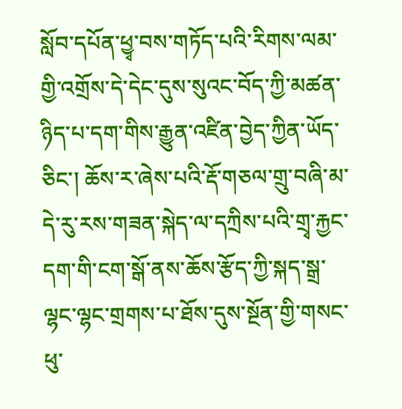སློབ་དཔོན་ཕྱྭ་བས་གཏོད་པའི་རིགས་ལམ་གྱི་འགྲོས་དེ་དེང་དུས་སུའང་བོད་ཀྱི་མཚན་ཉིད་པ་དག་གིས་རྒྱུན་འཛིན་བྱེད་ཀྱིན་ཡོད་ཅིང་། ཆོས་ར་ཞེས་པའི་རྡོ་གཅལ་གྲུ་བཞི་མ་དེ་རུ་རས་གཟན་སྐེད་ལ་དཀྲིས་པའི་གྲྭ་རྐྱང་དག་གི་ངག་སྒོ་ནས་ཆོས་རྩོད་ཀྱི་སྐད་སྒྲ་ལྷང་ལྷང་གྲགས་པ་ཐོས་དུས་སྔོན་གྱི་གསང་ཕུ་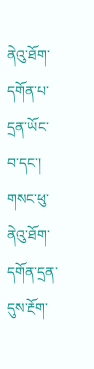ནེའུ་ཐོག་དགོན་པ་དྲན་ཡོང་བ་དང་། གསང་ཕུ་ནེའུ་ཐོག་དགོན་དྲན་དུས་རྔོག་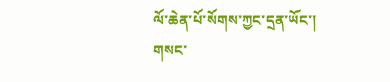ལོ་ཆེན་པོ་སོགས་ཀྱང་དྲན་ཡོང་།
གསང་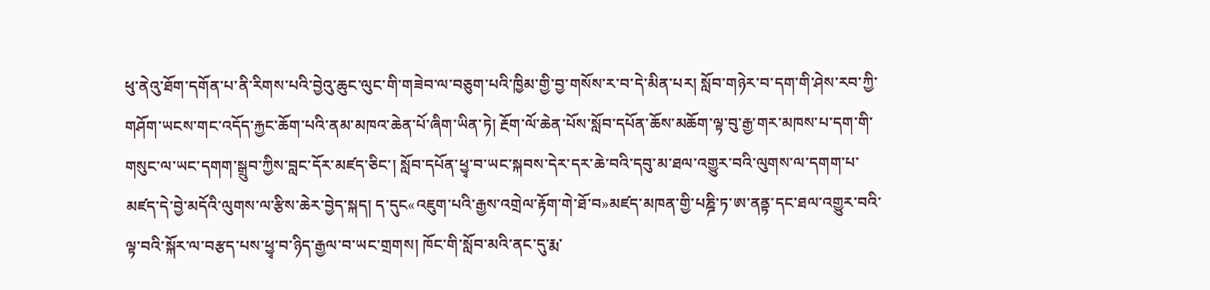ཕུ་ནེའུ་ཐོག་དགོན་པ་ནི་རིགས་པའི་བྱེའུ་ཆུང་ལུང་གི་གཟེབ་ལ་བཅུག་པའི་ཁྱིམ་གྱི་བྱ་གསོས་ར་བ་དེ་མིན་པར། སློབ་གཉེར་བ་དག་གི་ཤེས་རབ་ཀྱི་གཤོག་ཡངས་གང་འདོད་རྐྱང་ཆོག་པའི་ནམ་མཁའ་ཆེན་པོ་ཞིག་ཡིན་ཏེ། རྔོག་ལོ་ཆེན་པོས་སློབ་དཔོན་ཆོས་མཆོག་ལྟ་བུ་རྒྱ་གར་མཁས་པ་དག་གི་གསུང་ལ་ཡང་དགག་སྒྲུབ་ཀྱིས་བླང་དོར་མཛད་ཅིང་། སློབ་དཔོན་ཕྱྭ་བ་ཡང་སྐབས་དེར་དར་ཆེ་བའི་དབུ་མ་ཐལ་འགྱུར་བའི་ལུགས་ལ་དགག་པ་མཛད་དེ་བྱེ་མདོའི་ལུགས་ལ་རྩིས་ཆེར་བྱེད་སྐད། ད་དུང«འཇུག་པའི་རྒྱས་འགྲེལ་རྟོག་གེ་ཐོ་བ»མཛད་མཁན་གྱི་པཎྜི་ཏ་ཨ་ནནྟ་དང་ཐལ་འགྱུར་བའི་ལྟ་བའི་སྐོར་ལ་བརྩད་པས་ཕྱྭ་བ་ཉིད་རྒྱལ་བ་ཡང་གྲགས། ཁོང་གི་སློབ་མའི་ནང་དུ་རྨ་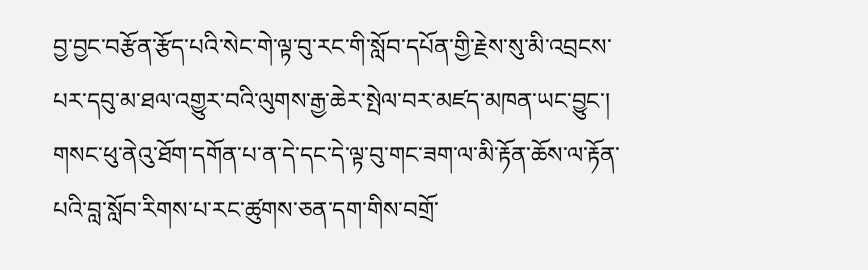བྱ་བྱང་བརྩོན་རྩོད་པའི་སེང་གེ་ལྟ་བུ་རང་གི་སློབ་དཔོན་གྱི་རྗེས་སུ་མི་འབྲངས་པར་དབུ་མ་ཐལ་འགྱུར་བའི་ལུགས་རྒྱ་ཆེར་སྤེལ་བར་མཛད་མཁན་ཡང་བྱུང་། གསང་ཕུ་ནེའུ་ཐོག་དགོན་པ་ན་དེ་དང་དེ་ལྟ་བུ་གང་ཟག་ལ་མི་རྟོན་ཆོས་ལ་རྟོན་པའི་བླ་སློབ་རིགས་པ་རང་ཚུགས་ཅན་དག་གིས་བགྲོ་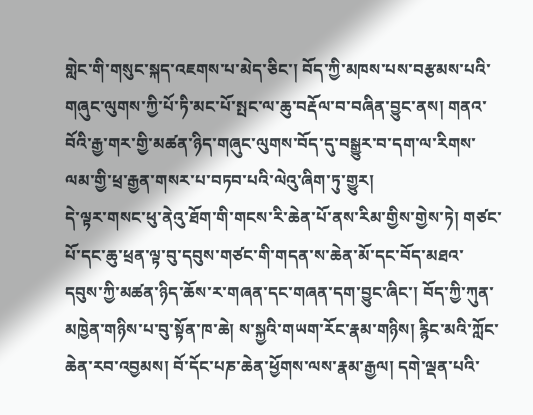གླེང་གི་གསུང་སྐད་འཇགས་པ་མེད་ཅིང་། བོད་ཀྱི་མཁས་པས་བརྩམས་པའི་གཞུང་ལུགས་ཀྱི་པོ་ཏི་མང་པོ་སྤང་ལ་ཆུ་བརྡོལ་བ་བཞིན་བྱུང་ནས། གནའ་བོའི་རྒྱ་གར་གྱི་མཚན་ཉིད་གཞུང་ལུགས་བོད་དུ་བསྒྱུར་བ་དག་ལ་རིགས་ལམ་གྱི་ཕྲ་རྒྱན་གསར་པ་བཏབ་པའི་ལེའུ་ཞིག་ཏུ་གྱུར།
དེ་ལྟར་གསང་ཕུ་ནེའུ་ཐོག་གི་གངས་རི་ཆེན་པོ་ནས་རིམ་གྱིས་གྱེས་ཏེ། གཙང་པོ་དང་ཆུ་ཕྲན་ལྟ་བུ་དབུས་གཙང་གི་གདན་ས་ཆེན་མོ་དང་བོད་མཐའ་དབུས་ཀྱི་མཚན་ཉིད་ཆོས་ར་གཞན་དང་གཞན་དག་བྱུང་ཞིང་། བོད་ཀྱི་ཀུན་མཁྱེན་གཉིས་པ་བུ་སྟོན་ཁ་ཆེ། ས་སྐྱའི་གཡག་རོང་རྣམ་གཉིས། རྙིང་མའི་ཀློང་ཆེན་རབ་འབྱམས། བོ་དོང་པཎ་ཆེན་ཕྱོགས་ལས་རྣམ་རྒྱལ། དགེ་ལྡན་པའི་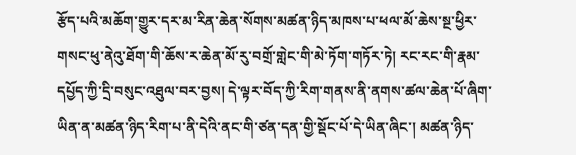རྩོད་པའི་མཆོག་གྱུར་དར་མ་རིན་ཆེན་སོགས་མཚན་ཉིད་མཁས་པ་ཕལ་མོ་ཆེས་སྔ་ཕྱིར་གསང་ཕུ་ནེའུ་ཐོག་གི་ཆོས་ར་ཆེན་མོ་རུ་བགྲོ་གླེང་གི་མེ་ཏོག་གཏོར་ཏེ། རང་རང་གི་རྣམ་དཔྱོད་ཀྱི་དྲི་བསུང་འཐུལ་བར་བྱས། དེ་ལྟར་བོད་ཀྱི་རིག་གནས་ནི་ནགས་ཚལ་ཆེན་པོ་ཞིག་ཡིན་ན་མཚན་ཉིད་རིག་པ་ནི་དེའི་ནང་གི་ཙན་དན་གྱི་སྡོང་པོ་དེ་ཡིན་ཞིང་། མཚན་ཉིད་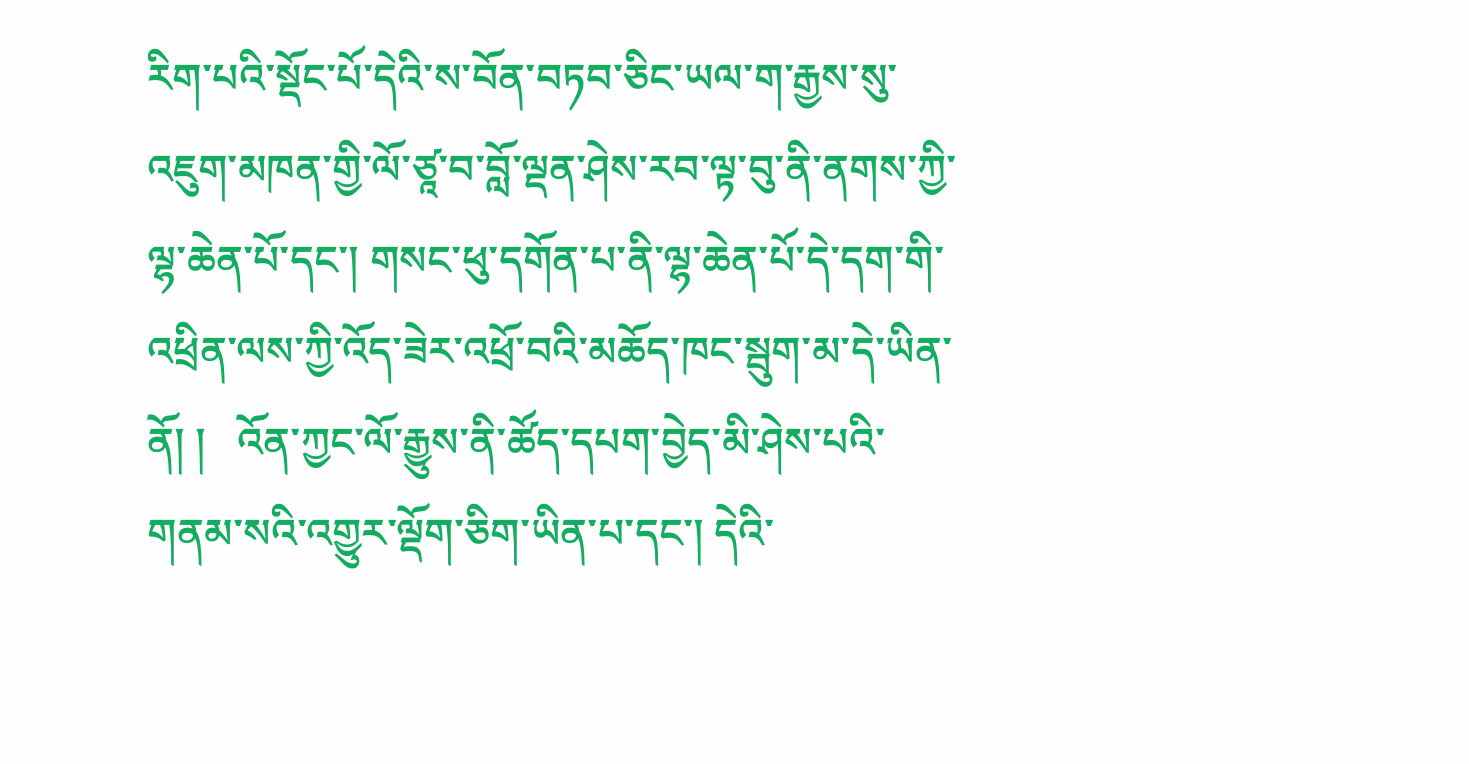རིག་པའི་སྡོང་པོ་དེའི་ས་བོན་བཏབ་ཅིང་ཡལ་ག་རྒྱས་སུ་འཇུག་མཁན་གྱི་ལོ་ཙཱ་བ་བློ་ལྡན་ཤེས་རབ་ལྟ་བུ་ནི་ནགས་ཀྱི་ལྷ་ཆེན་པོ་དང་། གསང་ཕུ་དགོན་པ་ནི་ལྷ་ཆེན་པོ་དེ་དག་གི་འཕྲིན་ལས་ཀྱི་འོད་ཟེར་འཕྲོ་བའི་མཆོད་ཁང་སྦུག་མ་དེ་ཡིན་ནོ། །   འོན་ཀྱང་ལོ་རྒྱུས་ནི་ཚོད་དཔག་བྱེད་མི་ཤེས་པའི་གནམ་སའི་འགྱུར་ལྡོག་ཅིག་ཡིན་པ་དང་། དེའི་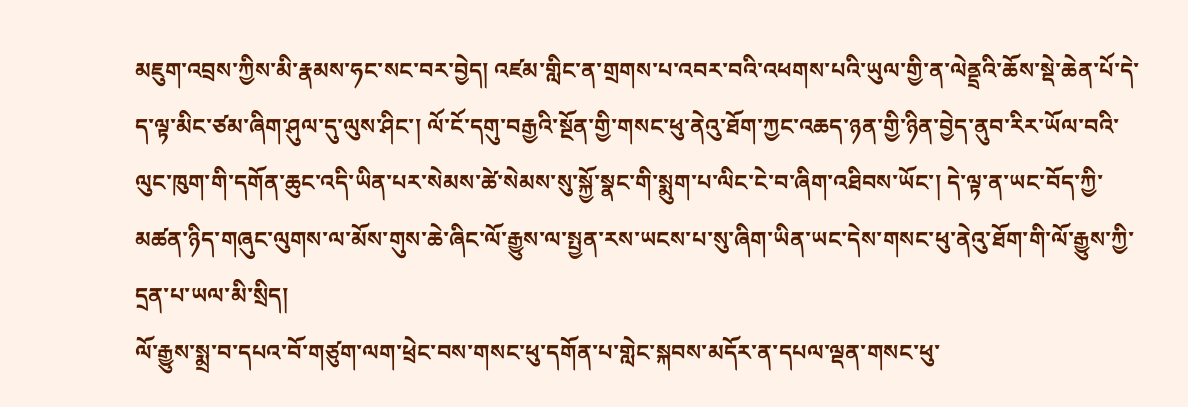མཇུག་འབྲས་ཀྱིས་མི་རྣམས་ཧང་སང་བར་བྱེད། འཛམ་གླིང་ན་གྲགས་པ་འབར་བའི་འཕགས་པའི་ཡུལ་གྱི་ན་ལེནྡྲའི་ཆོས་སྡེ་ཆེན་པོ་དེ་ད་ལྟ་མིང་ཙམ་ཞིག་ཤུལ་དུ་ལུས་ཤིང་། ལོ་ངོ་དགུ་བརྒྱའི་སྔོན་གྱི་གསང་ཕུ་ནེའུ་ཐོག་ཀྱང་འཆད་ཉན་གྱི་ཉིན་བྱེད་ནུབ་རིར་ཡོལ་བའི་ལུང་ཁུག་གི་དགོན་ཆུང་འདི་ཡིན་པར་སེམས་ཚེ་སེམས་སུ་སྐྱོ་སྣང་གི་སྨུག་པ་ལིང་ངེ་བ་ཞིག་འཐིབས་ཡོང་། དེ་ལྟ་ན་ཡང་བོད་ཀྱི་མཚན་ཉིད་གཞུང་ལུགས་ལ་མོས་གུས་ཆེ་ཞིང་ལོ་རྒྱུས་ལ་སྤྱན་རས་ཡངས་པ་སུ་ཞིག་ཡིན་ཡང་དེས་གསང་ཕུ་ནེའུ་ཐོག་གི་ལོ་རྒྱུས་ཀྱི་དྲན་པ་ཡལ་མི་སྲིད།
ལོ་རྒྱུས་སྨྲ་བ་དཔའ་བོ་གཙུག་ལག་ཕྲེང་བས་གསང་ཕུ་དགོན་པ་གླེང་སྐབས་མདོར་ན་དཔལ་ལྡན་གསང་ཕུ་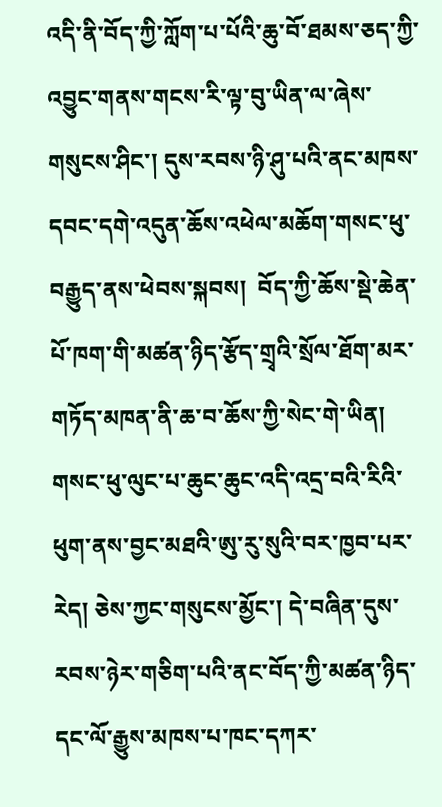འདི་ནི་བོད་ཀྱི་ཀློག་པ་པོའི་ཆུ་བོ་ཐམས་ཅད་ཀྱི་འབྱུང་གནས་གངས་རི་ལྟ་བུ་ཡིན་ལ་ཞེས་གསུངས་ཤིང་། དུས་རབས་ཉི་ཤུ་པའི་ནང་མཁས་དབང་དགེ་འདུན་ཆོས་འཕེལ་མཆོག་གསང་ཕུ་བརྒྱུད་ནས་ཕེབས་སྐབས།  བོད་ཀྱི་ཆོས་སྡེ་ཆེན་པོ་ཁག་གི་མཚན་ཉིད་རྩོད་གྲྭའི་སྲོལ་ཐོག་མར་གཏོད་མཁན་ནི་ཆ་བ་ཆོས་ཀྱི་སེང་གེ་ཡིན། གསང་ཕུ་ལུང་པ་ཆུང་ཆུང་འདི་འདྲ་བའི་རིའི་ཕུག་ནས་བྱང་མཐའི་ཨུ་རུ་སུའི་བར་ཁྱབ་པར་རེད། ཅེས་ཀྱང་གསུངས་མྱོང་། དེ་བཞིན་དུས་རབས་ཉེར་གཅིག་པའི་ནང་བོད་ཀྱི་མཚན་ཉིད་དང་ལོ་རྒྱུས་མཁས་པ་ཁང་དཀར་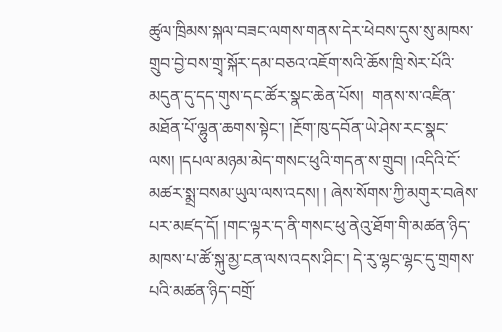ཚུལ་ཁྲིམས་སྐལ་བཟང་ལགས་གནས་དེར་ཕེབས་དུས་སུ་མཁས་གྲུབ་བྱེ་བས་གྲྭ་སྐོར་དམ་བཅའ་འཇོག་སའི་ཆོས་ཁྲི་སེར་པོའི་མདུན་དུ་དད་གུས་དང་ཚོར་སྣང་ཆེན་པོས།  གནས་ས་འཛིན་མཐོན་པོ་ལྷུན་ཆགས་སྟེང་། །རྔོག་ཁུ་དབོན་ཡེ་ཤེས་རང་སྣང་ལས། །དཔལ་མཉམ་མེད་གསང་ཕུའི་གདན་ས་གྲུབ། །འདིའི་ངོ་མཚར་སྨྲ་བསམ་ཡུལ་ལས་འདས། ། ཞེས་སོགས་ཀྱི་མགུར་བཞེས་པར་མཛད་དོ། །གང་ལྟར་ད་ནི་གསང་ཕུ་ནེའུ་ཐོག་གི་མཚན་ཉིད་མཁས་པ་ཚོ་སྐུ་མྱ་ངན་ལས་འདས་ཤིང་། དེ་རུ་ལྷང་ལྷང་དུ་གྲགས་པའི་མཚན་ཉིད་བགྲོ་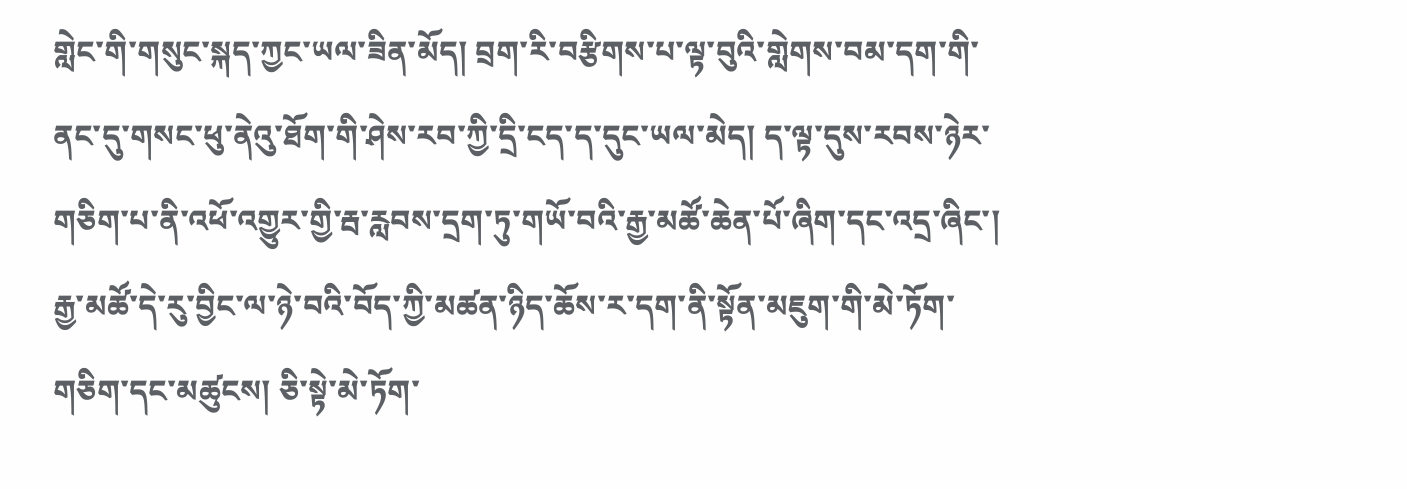གླེང་གི་གསུང་སྐད་ཀྱང་ཡལ་ཟིན་མོད། བྲག་རི་བརྩིགས་པ་ལྟ་བུའི་གླེགས་བམ་དག་གི་ནང་དུ་གསང་ཕུ་ནེའུ་ཐོག་གི་ཤེས་རབ་ཀྱི་དྲི་ངད་ད་དུང་ཡལ་མེད། ད་ལྟ་དུས་རབས་ཉེར་གཅིག་པ་ནི་འཕོ་འགྱུར་གྱི་རྦ་རླབས་དྲག་ཏུ་གཡོ་བའི་རྒྱ་མཚོ་ཆེན་པོ་ཞིག་དང་འདྲ་ཞིང་། རྒྱ་མཚོ་དེ་རུ་བྱིང་ལ་ཉེ་བའི་བོད་ཀྱི་མཚན་ཉིད་ཆོས་ར་དག་ནི་སྟོན་མཇུག་གི་མེ་ཏོག་གཅིག་དང་མཚུངས། ཅི་སྟེ་མེ་ཏོག་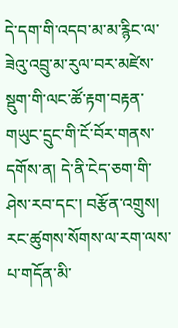དེ་དག་གི་འདབ་མ་མ་རྙིང་ལ་ཟེའུ་འབྲུ་མ་རུལ་བར་མཛེས་སྡུག་གི་ལང་ཚོ་རྟག་བརྟན་གཡུང་དྲུང་གི་ངོ་བོར་གནས་དགོས་ན། དེ་ནི་ངེད་ཅག་གི་ཤེས་རབ་དང་། བརྩོན་འགྲུས། རང་ཚུགས་སོགས་ལ་རག་ལས་པ་གདོན་མི་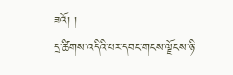ཟའོ། །
དྲ་ཚིགས་འདིའི་པར་དབང་གངས་ལྗོངས་ཉི་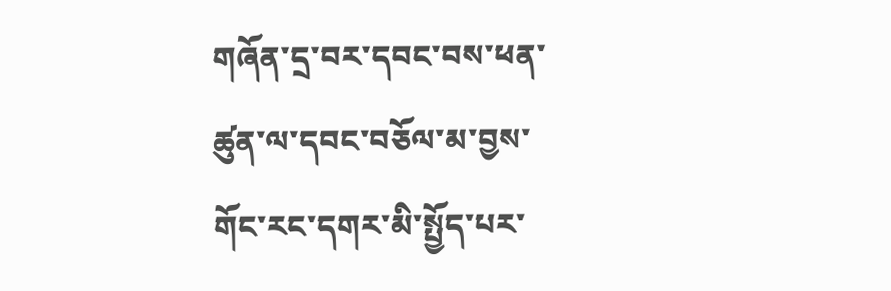གཞོན་དྲ་བར་དབང་བས་ཕན་ཚུན་ལ་དབང་བཅོལ་མ་བྱས་གོང་རང་དགར་མི་སྤྱོད་པར་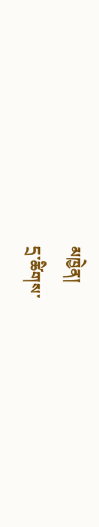མཁྱེན།
དྲ་ཚིགས་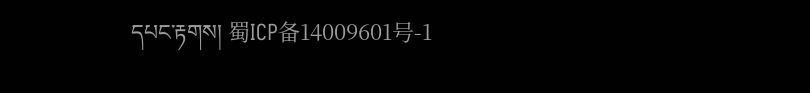དཔང་རྟགས། 蜀ICP备14009601号-1